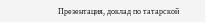Презентация, доклад по татарской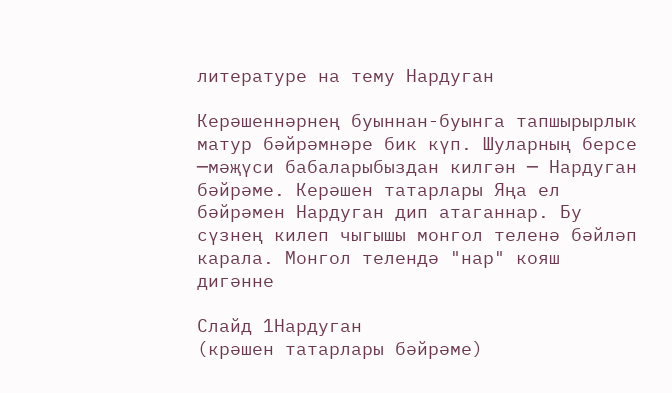литературе на тему Нардуган

Керәшеннәрнең буыннан-буынга тапшырырлык матур бәйрәмнәре бик күп. Шуларның берсе ─мәҗүси бабаларыбыздан килгән ─ Нардуган бәйрәме. Керәшен татарлары Яңа ел бәйрәмен Нардуган дип атаганнар. Бу сүзнең килеп чыгышы монгол теленә бәйләп карала. Монгол телендә "нар" кояш дигәнне

Слайд 1Нардуган
(крәшен татарлары бәйрәме)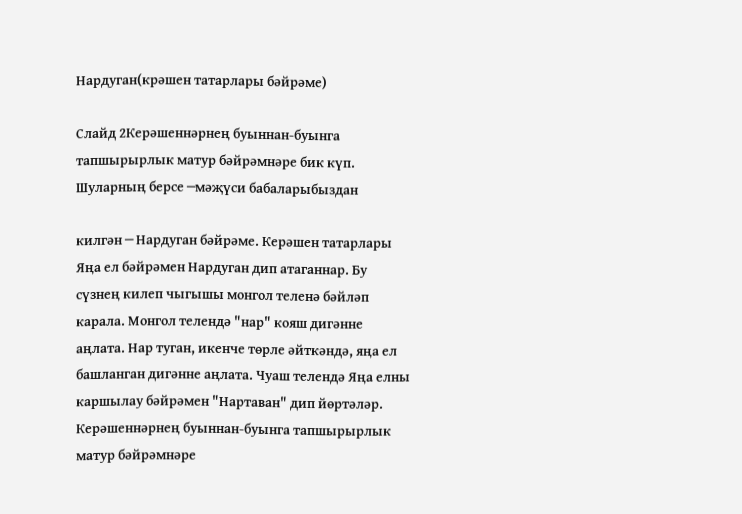Нардуган(крәшен татарлары бәйрәме)

Слайд 2Керәшеннәрнең буыннан-буынга тапшырырлык матур бәйрәмнәре бик күп. Шуларның берсе ─мәҗүси бабаларыбыздан

килгән ─ Нардуган бәйрәме. Керәшен татарлары Яңа ел бәйрәмен Нардуган дип атаганнар. Бу сүзнең килеп чыгышы монгол теленә бәйләп карала. Монгол телендә "нар" кояш дигәнне аңлата. Нар туган, икенче төрле әйткәндә, яңа ел башланган дигәнне аңлата. Чуаш телендә Яңа елны каршылау бәйрәмен "Нартаван" дип йөртәләр.
Керәшеннәрнең буыннан-буынга тапшырырлык матур бәйрәмнәре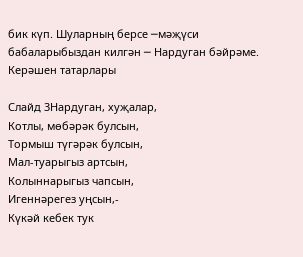бик күп. Шуларның берсе ─мәҗүси бабаларыбыздан килгән ─ Нардуган бәйрәме. Керәшен татарлары

Слайд 3Нардуган, хуҗалар,
Котлы, мөбәрәк булсын,
Тормыш түгәрәк булсын,
Мал-туарыгыз артсын,
Колыннарыгыз чапсын,
Игеннәрегез уңсын,-
Күкәй кебек тук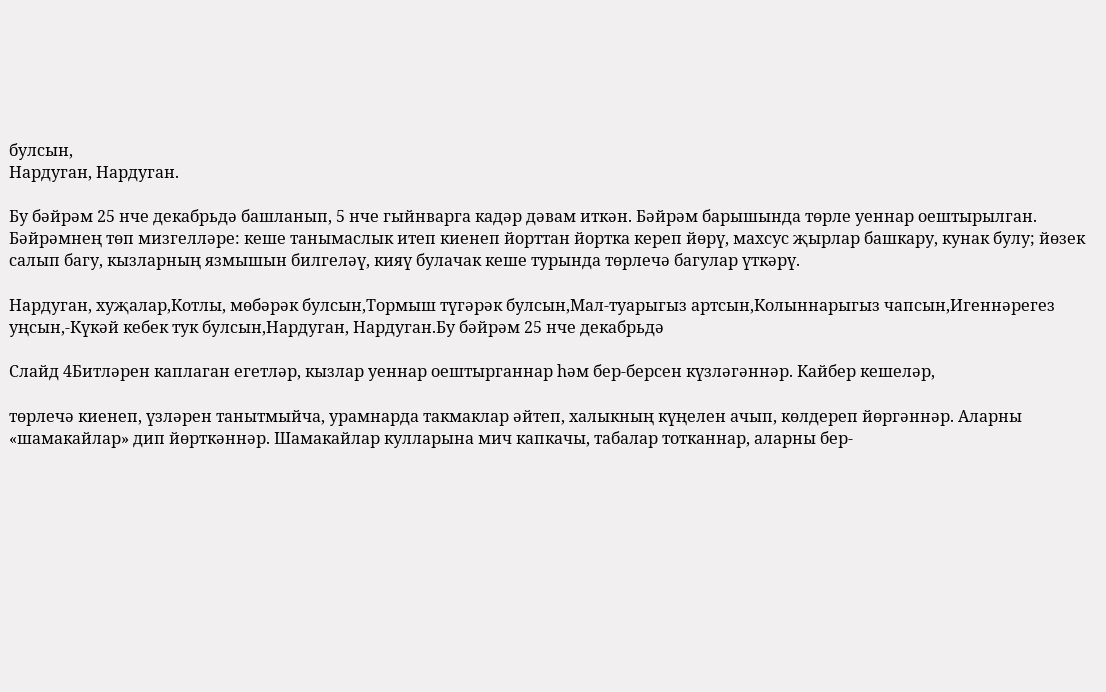булсын,
Нардуган, Нардуган.

Бу бәйрәм 25 нче декабрьдә башланып, 5 нче гыйнварга кадәр дәвам иткән. Бәйрәм барышында төрле уеннар оештырылган. Бәйрәмнең төп мизгелләре: кеше танымаслык итеп киенеп йорттан йортка кереп йөрү, махсус җырлар башкару, кунак булу; йөзек салып багу, кызларның язмышын билгеләү, кияү булачак кеше турында төрлечә багулар үткәрү.

Нардуган, хуҗалар,Котлы, мөбәрәк булсын,Тормыш түгәрәк булсын,Мал-туарыгыз артсын,Колыннарыгыз чапсын,Игеннәрегез уңсын,-Күкәй кебек тук булсын,Нардуган, Нардуган.Бу бәйрәм 25 нче декабрьдә

Слайд 4Битләрен каплаган егетләр, кызлар уеннар оештырганнар һәм бер-берсен күзләгәннәр. Кайбер кешеләр,

төрлечә киенеп, үзләрен танытмыйча, урамнарда такмаклар әйтеп, халыкның күңелен ачып, көлдереп йөргәннәр. Аларны «шамакайлар» дип йөрткәннәр. Шамакайлар кулларына мич капкачы, табалар тотканнар, аларны бер-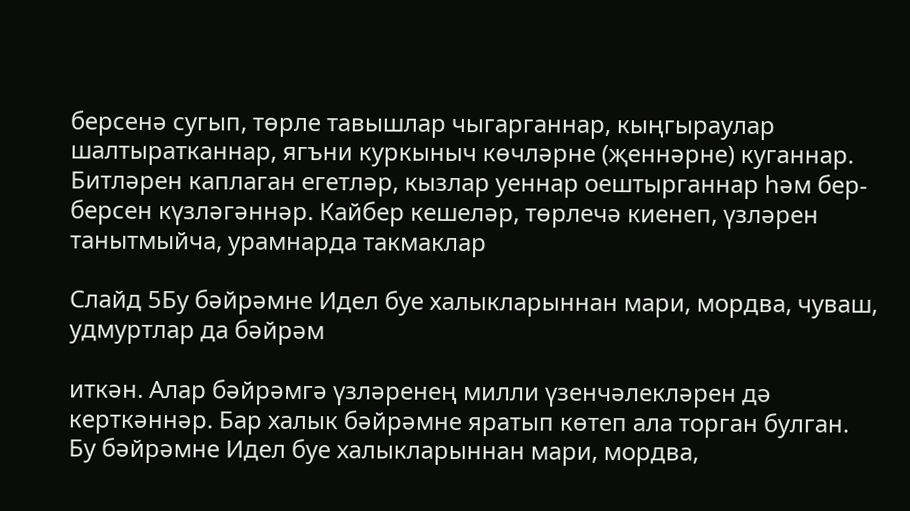берсенә сугып, төрле тавышлар чыгарганнар, кыңгыраулар шалтыратканнар, ягъни куркыныч көчләрне (җеннәрне) куганнар.
Битләрен каплаган егетләр, кызлар уеннар оештырганнар һәм бер-берсен күзләгәннәр. Кайбер кешеләр, төрлечә киенеп, үзләрен танытмыйча, урамнарда такмаклар

Слайд 5Бу бәйрәмне Идел буе халыкларыннан мари, мордва, чуваш, удмуртлар да бәйрәм

иткән. Алар бәйрәмгә үзләренең милли үзенчәлекләрен дә керткәннәр. Бар халык бәйрәмне яратып көтеп ала торган булган.
Бу бәйрәмне Идел буе халыкларыннан мари, мордва,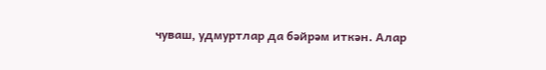чуваш, удмуртлар да бәйрәм иткән. Алар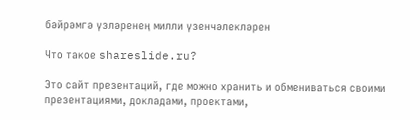бәйрәмгә үзләренең милли үзенчәлекләрен

Что такое shareslide.ru?

Это сайт презентаций, где можно хранить и обмениваться своими презентациями, докладами, проектами,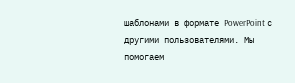шаблонами в формате PowerPoint с другими пользователями. Мы помогаем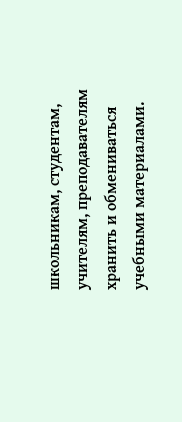школьникам, студентам, учителям, преподавателям хранить и обмениваться учебными материалами.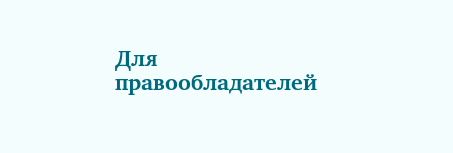Для правообладателей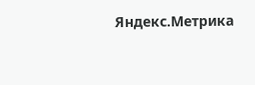Яндекс.Метрика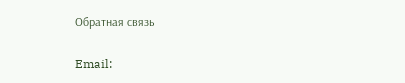Обратная связь

Email: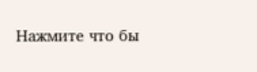Нажмите что бы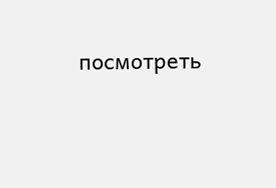посмотреть